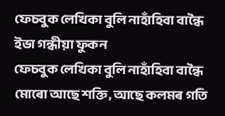ফেচবুক লেখিকা বুলি নাহাঁহিবা বান্ধৈ
ইভা গন্ধীয়া ফুকন
ফেচবুক লেখিকা বুলি নাহাঁহিবা বান্ধৈ
মোৰো আছে শক্তি, আছে কলমৰ গতি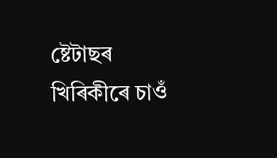ষ্টেটাছৰ খিৰিকীৰে চাওঁ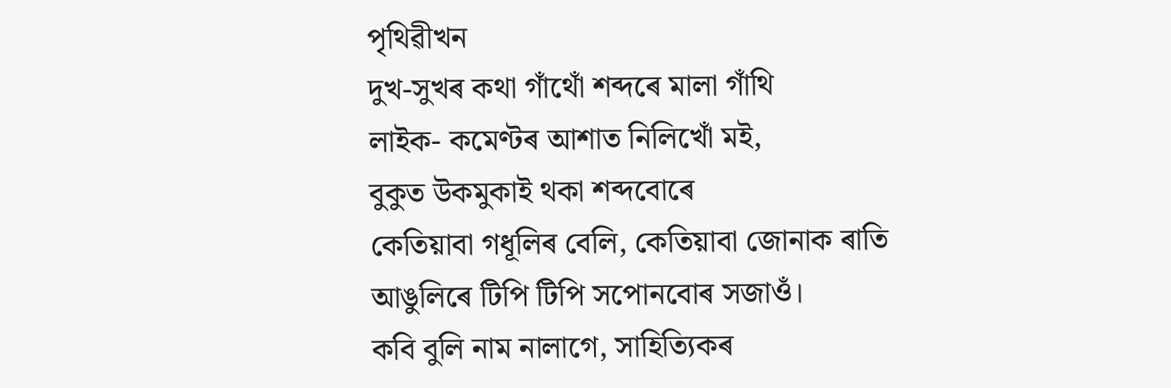পৃথিৱীখন
দুখ-সুখৰ কথা গাঁথোঁ শব্দৰে মালা গাঁথি
লাইক- কমেণ্টৰ আশাত নিলিখোঁ মই,
বুকুত উকমুকাই থকা শব্দবোৰে
কেতিয়াবা গধূলিৰ বেলি, কেতিয়াবা জোনাক ৰাতি
আঙুলিৰে টিপি টিপি সপোনবোৰ সজাওঁ।
কবি বুলি নাম নালাগে, সাহিত্যিকৰ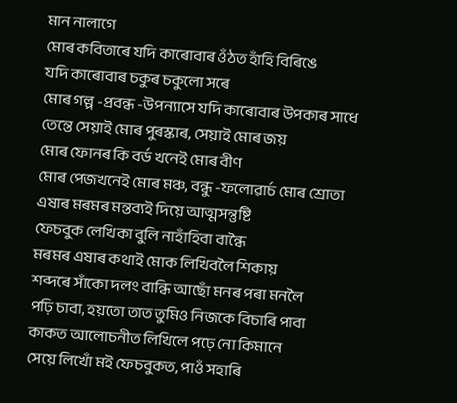মান নালাগে
মোৰ কবিতাৰে যদি কাৰোবাৰ ওঁঠত হাঁহি বিৰিঙে
যদি কাৰোবাৰ চকুৰ চকুলো সৰে
মোৰ গল্প -প্ৰবন্ধ -উপন্যাসে যদি কাৰোবাৰ উপকাৰ সাধে
তেন্তে সেয়াই মোৰ পুৰস্কাৰ, সেয়াই মোৰ জয়
মোৰ ফোনৰ কি বৰ্ড খনেই মোৰ বীণ
মোৰ পেজখনেই মোৰ মঞ্চ, বন্ধু -ফলোৱাৰ্চ মোৰ শ্ৰোতা
এষাৰ মৰমৰ মন্তব্যই দিয়ে আত্মসন্তুষ্টি
ফেচবুক লেখিকা বুলি নাহাঁহিবা বান্ধৈ
মৰমৰ এষাৰ কথাই মোক লিখিবলৈ শিকায়
শব্দৰে সাঁকো দলং বান্ধি আছোঁ মনৰ পৰা মনলৈ
পঢ়ি চাবা, হয়তো তাত তুমিও নিজকে বিচাৰি পাবা
কাকত আলোচনীত লিখিলে পঢ়ে নো কিমানে
সেয়ে লিখোঁ মই ফেচবুকত, পাওঁ সহাৰি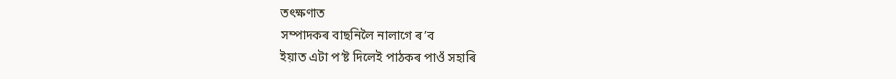তৎক্ষণাত
সম্পাদকৰ বাছনিলৈ নালাগে ৰ’ব
ইয়াত এটা প’ষ্ট দিলেই পাঠকৰ পাওঁ সহাৰি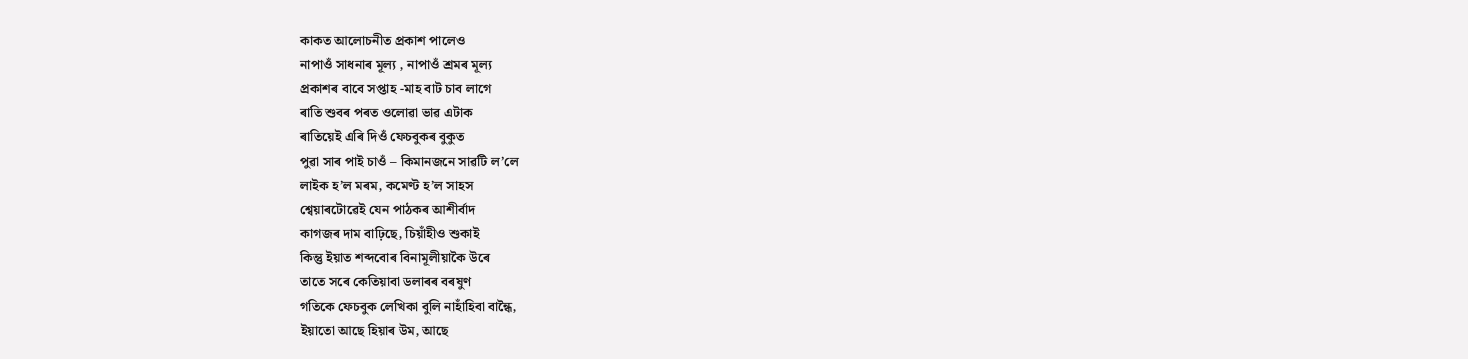কাকত আলোচনীত প্ৰকাশ পালেও
নাপাওঁ সাধনাৰ মূল্য , নাপাওঁ শ্ৰমৰ মূল্য
প্ৰকাশৰ বাবে সপ্তাহ -মাহ বাট চাব লাগে
ৰাতি শুবৰ পৰত ওলোৱা ভাৱ এটাক
ৰাতিয়েই এৰি দিওঁ ফেচবুকৰ বুকুত
পুৱা সাৰ পাই চাওঁ – কিমানজনে সাৱটি ল’লে
লাইক হ’ল মৰম, কমেণ্ট হ’ল সাহস
শ্বেয়াৰটোৱেই যেন পাঠকৰ আশীৰ্বাদ
কাগজৰ দাম বাঢ়িছে, চিয়াঁহীও শুকাই
কিন্তু ইয়াত শব্দবোৰ বিনামূলীয়াকৈ উৰে
তাতে সৰে কেতিয়াবা ডলাৰৰ বৰষুণ
গতিকে ফেচবুক লেখিকা বুলি নাহাঁহিবা বান্ধৈ,
ইয়াতো আছে হিয়াৰ উম, আছে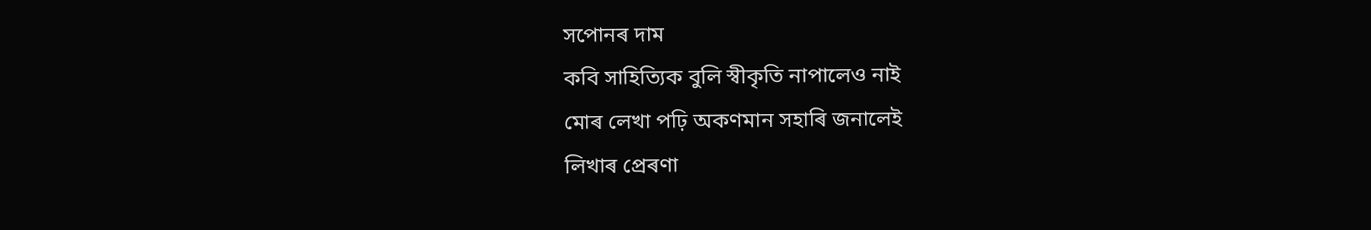সপোনৰ দাম
কবি সাহিত্যিক বুলি স্বীকৃতি নাপালেও নাই
মোৰ লেখা পঢ়ি অকণমান সহাৰি জনালেই
লিখাৰ প্ৰেৰণা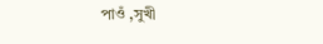পাওঁ ,সুখী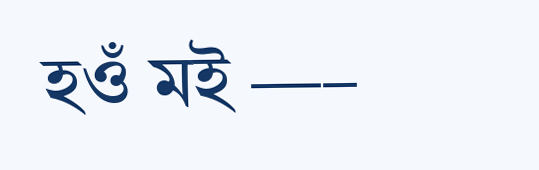হওঁ মই —–